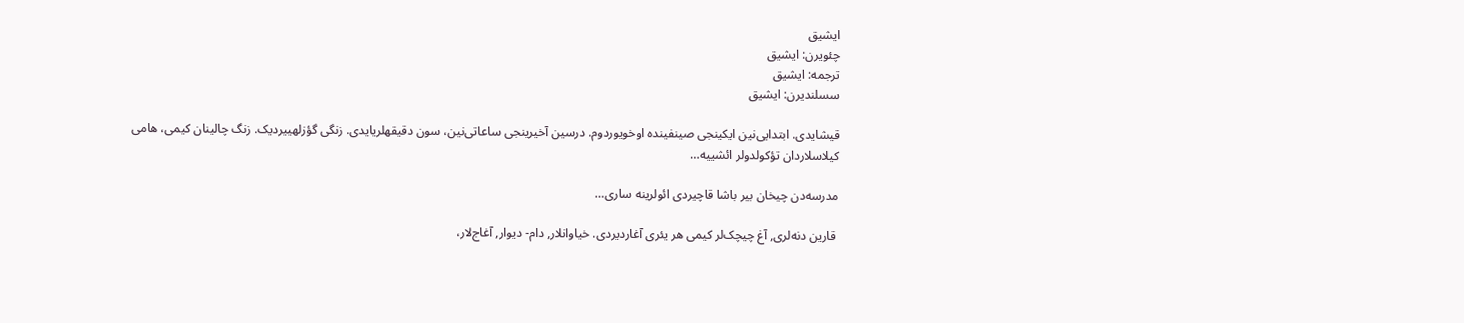ایشیق
چئویرن: ایشیق
ترجمه: ایشیق
سسلندیرن: ایشیق

قیشایدی. ابتدایی‌نین ایکینجی صینفینده اوخویوردوم. درسین آخیرینجی ساعاتی‌نین، سون دقیقهلریایدی. زنگی گؤزلهییردیک. زنگ چالینان کیمی، هامی کیلاسلاردان تؤکولدولر ائشییه…

مدرسه‌دن چیخان بیر باشا قاچیردی ائولرینه ساری…

 قارین دنه‌لری, آغ چیچک‌لر کیمی هر یئری آغاردیردی. خیاوانلار, دام- دیوار, آغاج‌لار،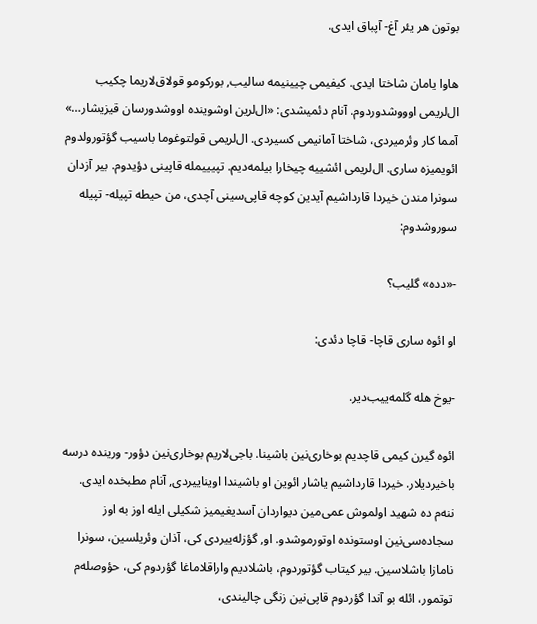بوتون هر یئر آغ- آپباق ‌ایدی.

هاوا یامان شاختا ‌ایدی. کیفیمی چیینیمه سالیب, بورکومو قولاق‌لاریما چکیب ال‌لریمی اوووشدوردوم. آنام دئمیشدی: «ال‌لرین اوشوینده اووشدورسان قیزیشار…» آمما کار وئرمیردی، شاختا آمانیمی کسیردی. ال‌لریمی قولتوغوما باسیب گؤتورولدوم ائویمیزه ساری. ال‌لریمی ائشییه چیخارا بیلمه‌دیم. تپیییمله قاپینی دؤیدوم. بیر آزدان سونرا مندن خیردا قارداشیم آیدین کوچه قاپی‌سینی آچدی، من حیطه تپیله- تپیله سوروشدوم:

-«د‌ده» گلیب؟

او ائوه ساری قاچا- قاچا دئدی:

-یوخ هله گلمه‌ییب‌دیر.

ائوه گیرن ‌کیمی قاچدیم بوخاری‌نین باشینا. باجی‌لاریم بوخاری‌نین دؤور- ورینده درسه باخیردیلار. خیردا قارداشیم یاشار ائوین او باشیندا اویناییردی, آنام مطبخده‌ ایدی. ننه‌م‌ ده شهید اولموش عمی‌مین دیواردان آسدیغیمیز شکیلی ‌ایله اوز ‌به اوز سجاده‌سی‌نین اوستونده اوتورموشدو. او, گؤزله‌ییردی‌ کی، آذان وئریلسین، سونرا نامازا باشلاسین. بیر کیتاب گؤتوردوم، باشلادیم واراقلاماغا گؤردوم ‌کی، حؤوصله‌م توتمور، ائله بو آندا گؤردوم قاپی‌نین زنگی چالیندی،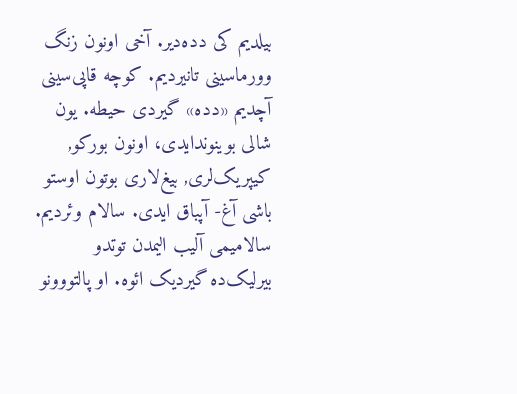بیلدیم ‌کی دده‌دیر. آخی اونون زنگ وورماسینی تانیردیم. کوچه قاپی‌سینی آچدیم «د‌ده» گیردی حیطه. یون شالی بوینوندایدی، اونون بورکو, کیپریک‌لری, بیغ‌لاری بوتون اوستو باشی آغ- آپباق ‌ایدی. سالام وئردیم. سالامیمی آلیب الیمدن توتدو بیرلیک‌ده گیردیک ائوه. او پالتووونو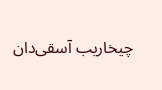چیخاریب آسقی‌دان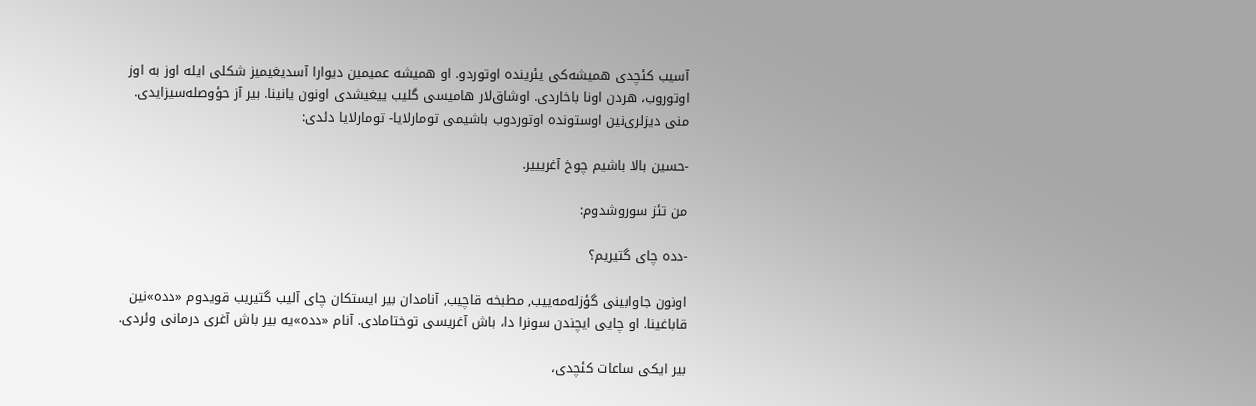آسیب کئچدی همیشه‌کی یئرینده اوتوردو. او همیشه عمیمین دیوارا آسدیغیمیز شکلی‌ ایله اوز‌ به اوز اوتوروب، هردن اونا باخاردی. اوشاق‌لار هامیسی گلیب ییغیشدی اونون یانینا. بیر آز حؤوصله‌سیزایدی. منی دیزلری‌نین اوستونده اوتوردوب باشیمی تومارلایا- تومارلایا دئدی:

-حسین بالا باشیم چوخ آغریییر.

من تئز سوروشدوم:

-د‌ده چای گتیریم؟

اونون جاوابینی گؤزله‌مه‌ییب, مطبخه قاچیب, آنامدان بیر ایستکان چای آلیب گتیریب قویدوم «دده»نین قاباغینا. او چایی ایچندن سونرا‌ دا، باش آغریسی توختامادی. آنام «د‌ده»یه بیر باش آغری درمانی وئردی.

بیر ایکی ساعات کئچدی،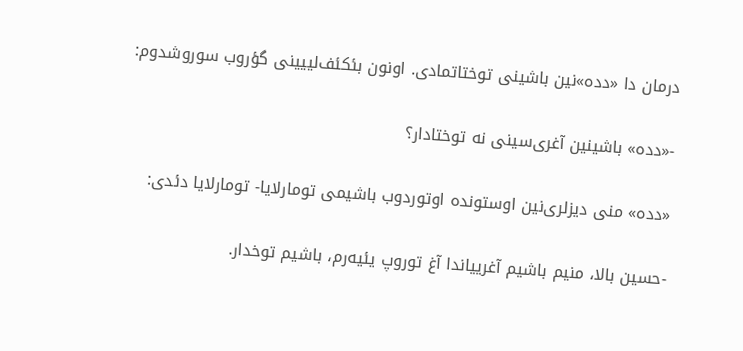درمان دا «دده»نین باشینی توختاتمادی. اونون بئکئف‌لییینی گؤروب سوروشدوم:

-«د‌ده» باشینین آغری‌سینی نه توختادار؟

«دده» منی دیزلری‌نین اوستونده اوتوردوب باشیمی تومارلایا- تومارلایا دئدی:

-حسین بالا، منیم باشیم آغرییاندا آغ توروپ یئیه‌رم، باشیم توخدار.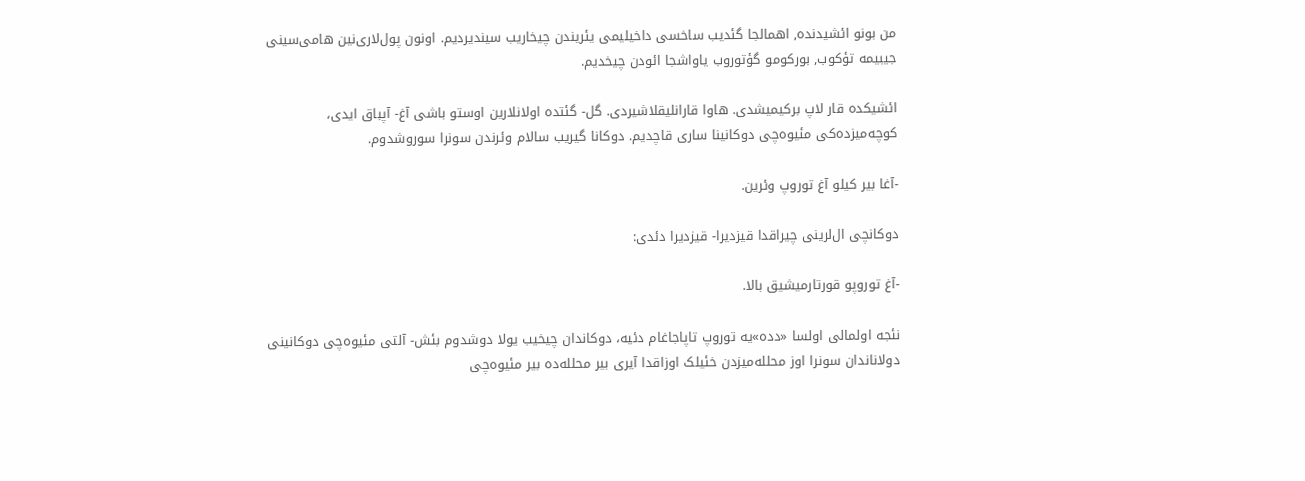من بونو ائشیدنده, اهمالجا گئدیب ساخسی داخیلیمی یئریندن چیخاریب سیندیردیم. اونون پول‌لاری‌نین هامی‌سینی جیبیمه تؤکوب, بورکومو گؤتوروب یاواشجا ائودن چیخدیم.

ائشیکده قار لاپ برکیمیشدی. هاوا قارانلیقلاشیردی. گل- گئتده اولانلارین اوستو باشی آغ- آپباق ایدی، کوچه‌میزده‌کی مئیوه‌چی دوکانینا ساری قاچدیم. دوکانا گیریب سالام وئرندن سونرا سوروشدوم.

-آغا بیر کیلو آغ توروپ وئرین.

دوکانچی ال‌لرینی چیراقدا قیزدیرا- قیزدیرا دئدی:

-آغ توروپو قورتارمیشیق بالا.

نئجه اولمالی اولسا «دده»یه توروپ تاپاجاغام دئیه، دوکاندان چیخیب یولا دوشدوم بئش- آلتی مئیوه‌چی دوکانینی دولاناندان سونرا اوز محلله‌میزدن خئیلک اوزاقدا آیری بیر محلله‌ده بیر مئیوه‌چی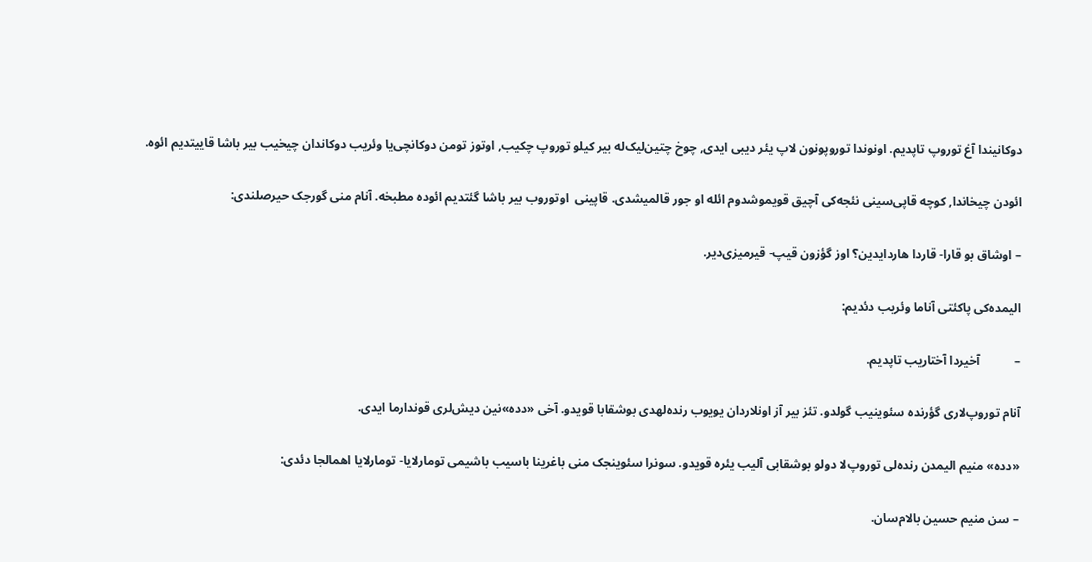دوکانیندا آغ توروپ تاپدیم. اونوندا توروپونون لاپ یئر دیبی ایدی, چوخ چتین‌لیک‌له بیر کیلو توروپ چکیب, اوتوز تومن دوکانچی‌یا وئریب دوکاندان چیخیب بیر باشا قاییتدیم ائوه.

ائودن چیخاندا, کوچه قاپی‌سینی نئجه‌کی آچیق قویموشدوم ائله او جور قالمیشدی. قاپینی  اوتوروب بیر باشا گئتدیم ائوده مطبخه. آنام منی گورجک حیرصلندی:

– اوشاق بو قارا- قاردا هاردایدین؟ اوز گؤزون قیپ- قیرمیزی‌دیر.

الیمده‌کی پاکئتی آناما وئریب دئدیم:

–           آخیردا آختاریب تاپدیم.

آنام توروپ‌لاری گؤرنده سئوینیب گولدو. تئز بیر آز اونلاردان یویوب رنده‌لهدی بوشقابا قویدو. آخی «دده»نین دیش‌لری قوندارما ایدی.

«دده» منیم الیمدن رنده‌لی توروپ‌لا دولو بوشقابی آلیب یئره قویدو. سونرا سئوینجک منی باغرینا باسیب باشیمی تومارلایا- تومارلایا اهمالجا دئدی:

– سن منیم حسین بالام‌سان.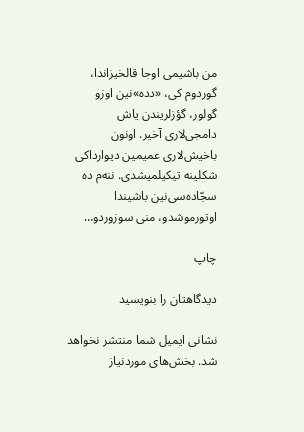من باشیمی اوجا قالخیزاندا، گوردوم ‌کی، «دده»نین اوزو گولور، گؤزلریندن یاش دامجی‌لاری آخیر. اونون باخیش‌لاری عمیمین دیوارداکی شکلینه تیکیلمیشدی. ننه‌م ‌ده سجّاده‌سی‌نین باشیندا اوتورموشدو، منی سوزوردو…

چاپ

دیدگاهتان را بنویسید

نشانی ایمیل شما منتشر نخواهد شد. بخش‌های موردنیاز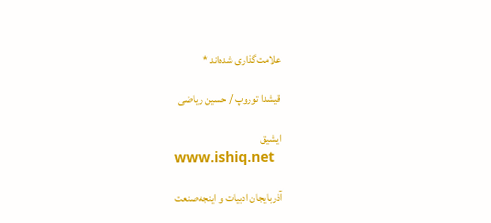علامت‌گذاری شده‌اند *

قیشدا توروپ / حسین ریاضی

ایشیق
www.ishiq.net

آذربایجان ادبیات و اینجه‌صنعت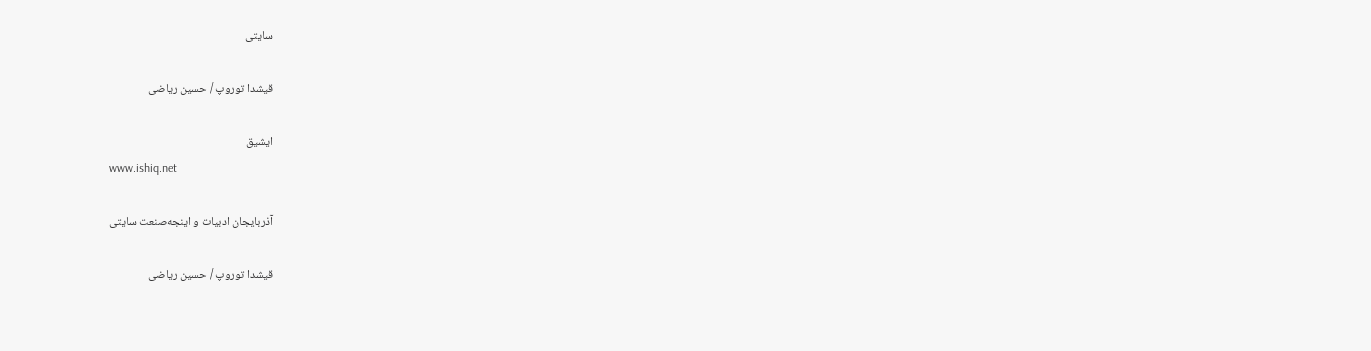سایتی

قیشدا توروپ / حسین ریاضی

ایشیق
www.ishiq.net

آذربایجان ادبیات و اینجه‌صنعت سایتی

قیشدا توروپ / حسین ریاضی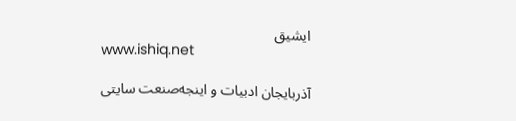ایشیق
www.ishiq.net

آذربایجان ادبیات و اینجه‌صنعت سایتی